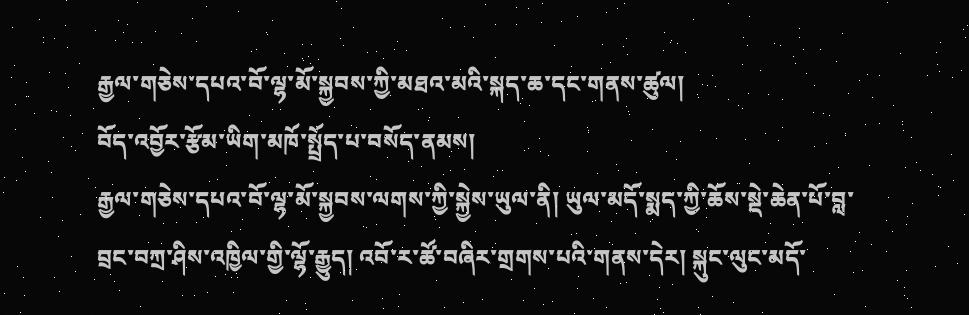རྒྱལ་གཅེས་དཔའ་བོ་ལྷ་མོ་སྐྱབས་ཀྱི་མཐའ་མའི་སྐད་ཆ་དང་གནས་ཚུལ།
བོད་འབྱོར་རྩོམ་ཡིག་མཁོ་སྤྲོད་པ་བསོད་ནམས།
རྒྱལ་གཅེས་དཔའ་བོ་ལྷ་མོ་སྐྱབས་ལགས་ཀྱི་སྐྱེས་ཡུལ་ནི། ཡུལ་མདོ་སྨད་ཀྱི་ཆོས་སྡེ་ཆེན་པོ་བླ་བྲང་བཀྲ་ཤིས་འཁྱིལ་གྱི་ལྷོ་རྒྱུད། འབོ་ར་ཚོ་བཞིར་གྲགས་པའི་གནས་དེར། སྐུང་ལུང་མདོ་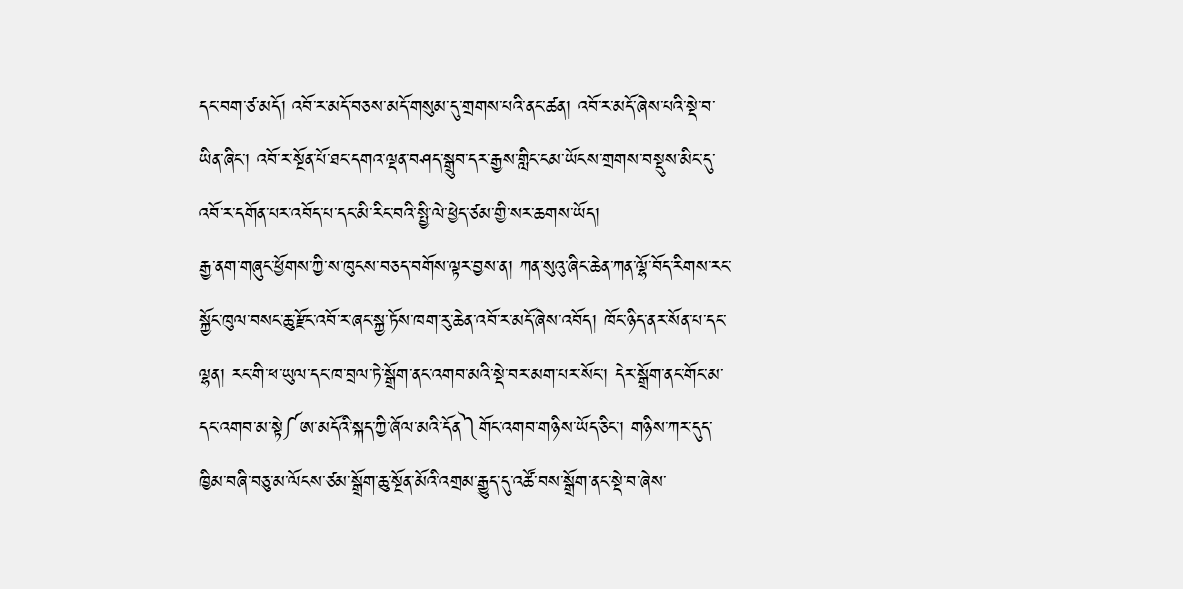དང་བག་ཙ་མདོ། འབོ་ར་མདོ་བཅས་མདོ་གསུམ་དུ་གྲགས་པའི་ནང་ཚན། འབོ་ར་མདོ་ཞེས་པའི་སྡེ་བ་ཡིན་ཞིང་། འབོ་ར་སྔོན་པོ་ཐང་དགའ་ལྡན་བཤད་སྒྲུབ་དར་རྒྱས་གླིང་ངམ་ཡོངས་གྲགས་བསྡུས་མིང་དུ་འབོ་ར་དགོན་པར་འབོད་པ་དང་མི་རིང་བའི་སྤྱི་ལེ་ཕྱེད་ཙམ་གྱི་སར་ཆགས་ཡོད།
རྒྱ་ནག་གཞུང་ཕྱོགས་ཀྱི་ས་ཁུངས་བཅད་བགོས་ལྟར་བྱས་ན། ཀན་སུའུ་ཞིང་ཆེན་ཀན་ལྷོ་བོད་རིགས་རང་སྐྱོང་ཁུལ་བསང་ཆུ་རྫོང་འབོ་ར་ཞང་སྐྱ་ཏོས་ཁག་རུ་ཆེན་འབོ་ར་མདོ་ཞེས་འབོད། ཁོང་ཉིད་ནར་སོན་པ་དང་ལྷན། རང་གི་ཕ་ཡུལ་དང་ཁ་བྲལ་ཏེ་སྒྲོག་ནང་འགབ་མའི་སྡེ་བར་མག་པར་སོང་། དེར་སྒྲོག་ནང་གོང་མ་དང་འགབ་མ་སྟེ༼ཨ་མདོའི་སྐད་ཀྱི་ཞོལ་མའི་དོན༽གོང་འགབ་གཉིས་ཡོད་ཅིང་། གཉིས་ཀར་དུད་ཁྱིམ་བཞི་བཅུ་མ་ལོངས་ཙམ་སྒྲོག་ཆུ་སྔོན་མོའི་འགྲམ་རྒྱུད་དུ་འཚོ་བས་སྒྲོག་ནང་སྡེ་བ་ཞེས་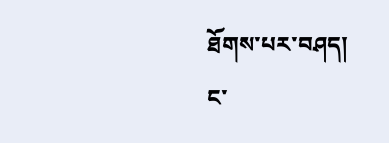ཐོགས་པར་བཤད།
ང་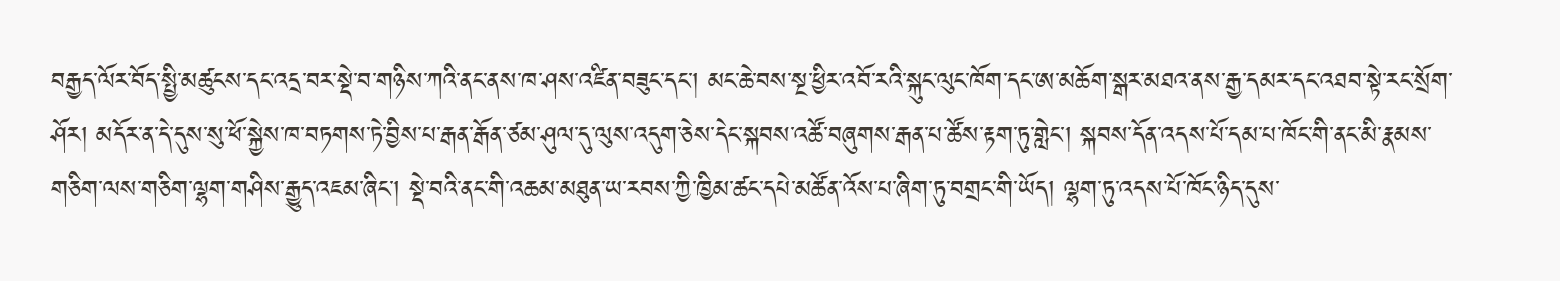བརྒྱད་ལོར་བོད་སྤྱི་མཚུངས་དང་འདྲ་བར་སྡེ་བ་གཉིས་ཀའི་ནང་ནས་ཁ་ཤས་འཛིན་བཟུང་དང་། མང་ཆེ་བས་སྔ་ཕྱིར་འབོ་རའི་སྐུང་ལུང་ཁོག་དང་ཨ་མཆོག་སྒར་མཐའ་ནས་རྒྱ་དམར་དང་འཐབ་སྟེ་རང་སྲོག་ཤོར། མདོར་ན་དེ་དུས་སུ་ཕོ་སྐྱེས་ཁ་བཏགས་ཏེ་བྱིས་པ་རྒན་རྒོན་ཙམ་ཤུལ་དུ་ལུས་འདུག་ཅེས་དེང་སྐབས་འཚོ་བཞུགས་རྒན་པ་ཚོས་རྟག་ཏུ་གླེང་། སྐབས་དོན་འདས་པོ་དམ་པ་ཁོང་གི་ནང་མི་རྣམས་གཅིག་ལས་གཅིག་ལྷག་གཤིས་རྒྱུད་འཇམ་ཞིང་། སྡེ་བའི་ནང་གི་འཆམ་མཐུན་ཡ་རབས་ཀྱི་ཁྱིམ་ཚང་དཔེ་མཚོན་འོས་པ་ཞིག་ཏུ་བགྲང་གི་ཡོད། ལྷག་ཏུ་འདས་པོ་ཁོང་ཉིད་དུས་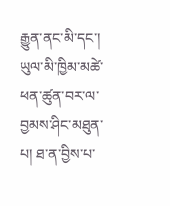རྒྱུན་ནང་མི་དང་། ཡུལ་མི་ཁྱིམ་མཚེ་ཕན་ཚུན་བར་ལ་བྱམས་ཤིང་མཐུན་པ། ཐ་ན་བྱིས་པ་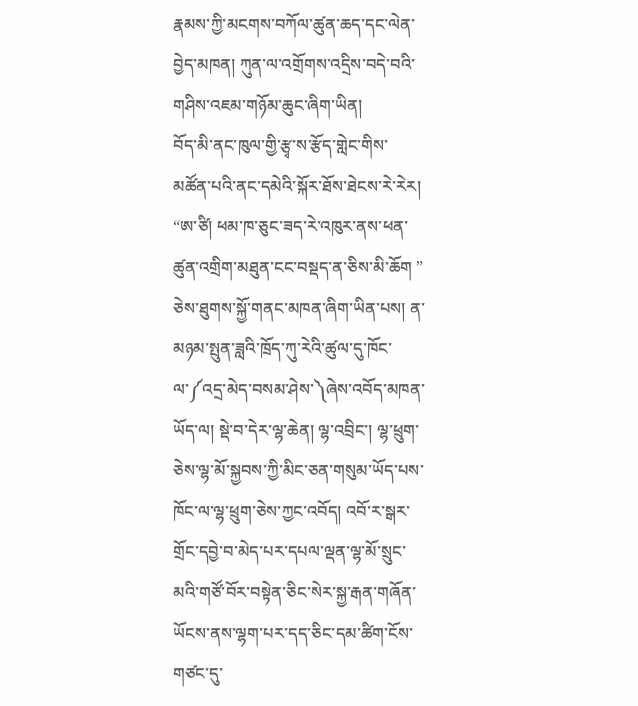རྣམས་ཀྱི་མངགས་བཀོལ་ཚུན་ཆད་དང་ལེན་བྱེད་མཁན། ཀུན་ལ་འགྲོགས་འདྲིས་བདེ་བའི་གཤིས་འཇམ་གཉོམ་ཆུང་ཞིག་ཡིན།
བོད་མི་ནང་ཁུལ་གྱི་རྩྭ་ས་རྩོད་གླེང་གིས་མཚོན་པའི་ནང་དམེའི་སྐོར་ཐོས་ཐེངས་རེ་རེར། “ཨ་ཙི། ཕམ་ཁ་ཅུང་ཟད་རེ་འཁུར་ནས་ཕན་ཚུན་འགྲིག་མཐུན་ངང་བསྡད་ན་ཅིས་མི་ཆོག ” ཅེས་ཐུགས་སྐྱོ་གནང་མཁན་ཞིག་ཡིན་པས། ན་མཉམ་སྤུན་ཟླའི་ཁྲོད་ཀུ་རེའི་ཚུལ་དུ་ཁོང་ལ་༼འདྲ་མེད་བསམ་ཤེས་༽ཞེས་འབོད་མཁན་ཡོད་ལ། སྡེ་བ་དེར་ལྷ་ཆེན། ལྷ་འབྲིང་། ལྷ་ཕྲུག་ཅེས་ལྷ་མོ་སྐྱབས་ཀྱི་མིང་ཅན་གསུམ་ཡོད་པས་ཁོང་ལ་ལྷ་ཕྲུག་ཅེས་ཀྱང་འབོད། འབོ་ར་སྒར་གྲོང་དབྱེ་བ་མེད་པར་དཔལ་ལྡན་ལྷ་མོ་སྲུང་མའི་གཙོ་བོར་བསྟེན་ཅིང་སེར་སྐྱ་རྒན་གཞོན་ཡོངས་ནས་ལྷག་པར་དད་ཅིང་དམ་ཚིག་ངོས་གཙང་དུ་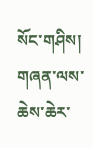སོང་གཤིས། གཞན་ལས་ཆེས་ཆེར་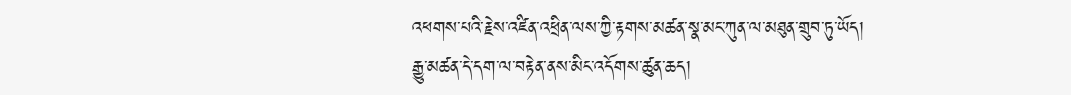འཕགས་པའི་རྗེས་འཛིན་འཕྲིན་ལས་ཀྱི་རྟགས་མཚན་སྣ་མང་ཀུན་ལ་མཐུན་གྲུབ་ཏུ་ཡོད།
རྒྱུ་མཚན་དེ་དག་ལ་བརྟེན་ནས་མིང་འདོགས་ཚུན་ཆད།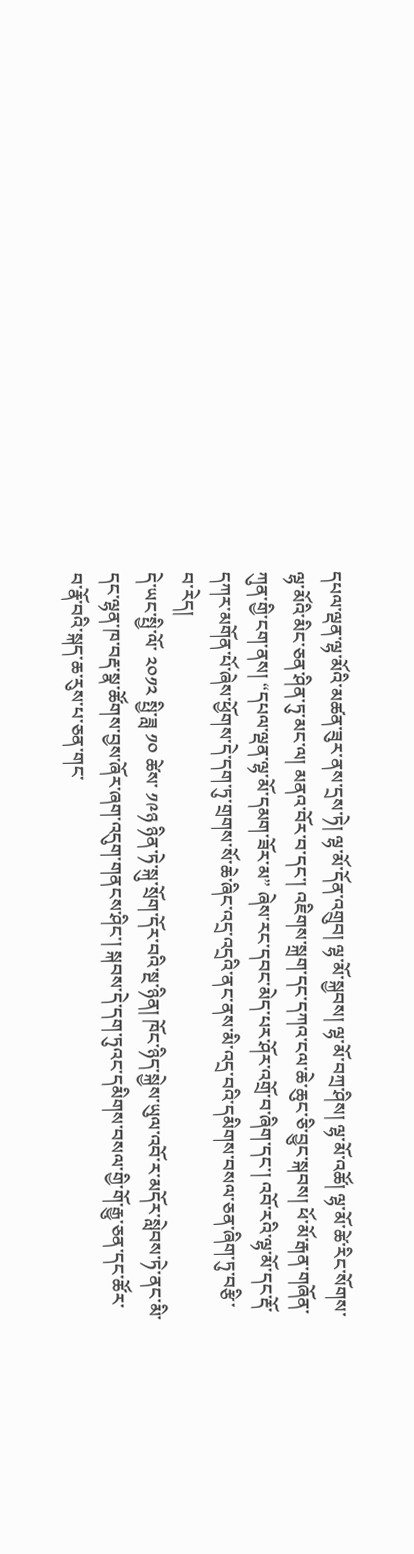དཔལ་ལྡན་ལྷ་མོའི་མཚན་ཟུར་ནས་དྲས་ཏེ། ལྷ་མོ་དོན་འགྲུབ། ལྷ་མོ་སྐྱབས། ལྷ་མོ་བཀྲ་ཤིས། ལྷ་མོ་འཚོ། ལྷ་མོ་ཚེ་རིང་སོགས་ལྷ་མོའི་མིང་ཅན་ཤིན་ཏུ་མང་ལ། མནའ་བོར་བ་དང་། འཇིགས་སྐྲག་དང་དཀའ་ངལ་ཆེ་ཆུང་ཅི་བྱུང་སྐབས། ཕོ་མོ་རྒན་གཞོན་ཀུན་གྱི་ངག་ནས། “དཔལ་ལྡན་ལྷ་མོ་དམག་ཟོར་མ” ཞེས་རང་དབང་མེད་པར་ཤོར་འགྲོ་བ་ཞིག་དང་། འབོ་རའི་ལྷ་མོ་དང་རྡོ་དཀར་མགོན་པོ་ཞེས་ཕྱོགས་དེ་དག་ཏུ་གྲགས་སོ་ཆེ་ཞིང་འདྲ་འདྲའི་ནང་ནས་མི་འདྲ་བའི་དམིགས་བསལ་ཅན་ཞིག་ཏུ་བརྩི་བ་རེད།
དེ་ཡང་སྤྱི་ལོ་ ༢༠༡༢ སྤྱི་ཟླ ༡༠ ཚེས་ ༡༩ཉ ཉིན་ཏེ་སྐུ་སྲོག་དོར་བའི་སྔ་ཉིན། ཁོང་ཉིད་སྐྱེས་ཡུལ་འབོ་ར་མདོར་སླེབས་ཏེ་ནང་མི་དང་ལྷན་ཁ་བརྡ་སྣ་ཚོགས་བྱས་ཞོར་ཞག་འདུག་གནངས་ཤིང་། སྐབས་དེ་དག་ཏུའང་དམིགས་བསལ་གྱི་གོ་རྒྱུ་ཅན་དང་ཚོར་བ་རྣོ་བའི་སྐད་ཆ་རུས་པ་ཅན་གང་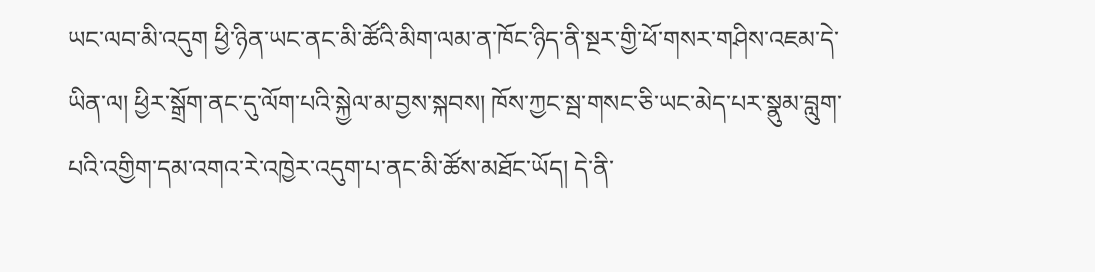ཡང་ལབ་མི་འདུག ཕྱི་ཉིན་ཡང་ནང་མི་ཚོའི་མིག་ལམ་ན་ཁོང་ཉིད་ནི་སྔར་གྱི་ཕོ་གསར་གཤིས་འཇམ་དེ་ཡིན་ལ། ཕྱིར་སྒྲོག་ནང་དུ་ལོག་པའི་སྐྱེལ་མ་བྱས་སྐབས། ཁོས་ཀྱང་སྦ་གསང་ཅི་ཡང་མེད་པར་སྣུམ་བླུག་པའི་འགྱིག་དམ་འགའ་རེ་འཁྱེར་འདུག་པ་ནང་མི་ཚོས་མཐོང་ཡོད། དེ་ནི་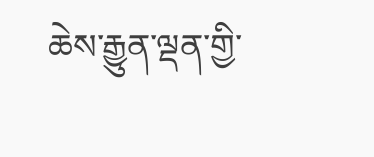ཆེས་རྒྱུན་ལྡན་གྱི་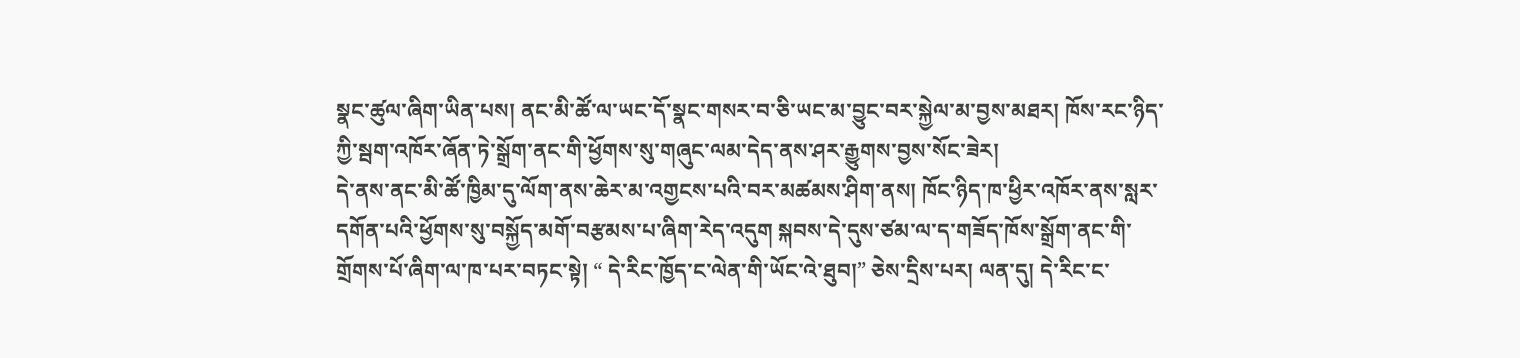སྣང་ཚུལ་ཞིག་ཡིན་པས། ནང་མི་ཚོ་ལ་ཡང་དོ་སྣང་གསར་བ་ཅི་ཡང་མ་བྱུང་བར་སྐྱེལ་མ་བྱས་མཐར། ཁོས་རང་ཉིད་ཀྱི་སྦག་འཁོར་ཞོན་ཏེ་སྒྲོག་ནང་གི་ཕྱོགས་སུ་གཞུང་ལམ་དེད་ནས་ཤར་རྒྱུགས་བྱས་སོང་ཟེར།
དེ་ནས་ནང་མི་ཚོ་ཁྱིམ་དུ་ལོག་ནས་ཆེར་མ་འགྱངས་པའི་བར་མཚམས་ཤིག་ནས། ཁོང་ཉིད་ཁ་ཕྱིར་འཁོར་ནས་སླར་དགོན་པའི་ཕྱོགས་སུ་བསྐྱོད་མགོ་བརྩམས་པ་ཞིག་རེད་འདུག སྐབས་དེ་དུས་ཙམ་ལ་ད་གཟོད་ཁོས་སྒྲོག་ནང་གི་གྲོགས་པོ་ཞིག་ལ་ཁ་པར་བཏང་སྟེ། “ དེ་རིང་ཁྱོད་ང་ལེན་གི་ཡོང་འེ་ཐུབ།” ཅེས་དྲིས་པར། ལན་དུ། དེ་རིང་ང་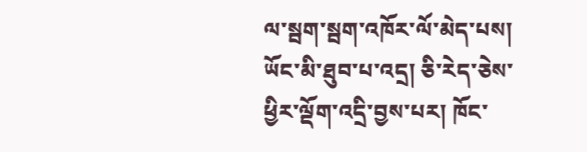ལ་སྦག་སྦག་འཁོར་ལོ་མེད་པས། ཡོང་མི་ཐུབ་པ་འདྲ། ཅི་རེད་ཅེས་ཕྱིར་ལྡོག་འདྲི་བྱས་པར། ཁོང་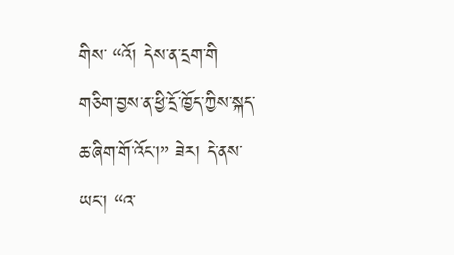གིས་ “འོ། དེས་ན་དྲག་གི གཅིག་བྱས་ན་ཕྱི་དྲོ་ཁྱོད་ཀྱིས་སྐད་ཆ་ཞིག་གོ་འོང་།” ཟེར། དེ་ནས་ཡང་། “འ་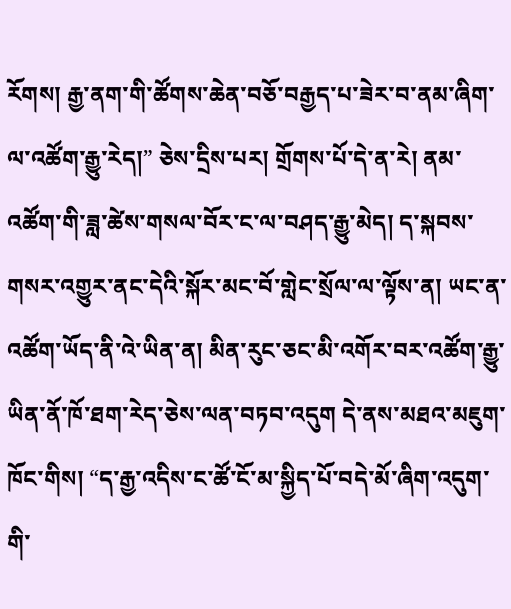རོགས། རྒྱ་ནག་གི་ཚོགས་ཆེན་བཅོ་བརྒྱད་པ་ཟེར་བ་ནམ་ཞིག་ལ་འཚོག་རྒྱུ་རེད།” ཅེས་དྲིས་པར། གྲོགས་པོ་དེ་ན་རེ། ནམ་འཚོག་གི་ཟླ་ཚེས་གསལ་བོར་ང་ལ་བཤད་རྒྱུ་མེད། ད་སྐབས་གསར་འགྱུར་ནང་དེའི་སྐོར་མང་བོ་གླེང་སྲོལ་ལ་ལྟོས་ན། ཡང་ན་འཚོག་ཡོད་ནི་འེ་ཡིན་ན། མིན་རུང་ཅང་མི་འགོར་བར་འཚོག་རྒྱུ་ཡིན་ནོ་ཁོ་ཐག་རེད་ཅེས་ལན་བཏབ་འདུག དེ་ནས་མཐའ་མཇུག་ཁོང་གིས། “ད་རྒྱ་འདིས་ང་ཚོ་ངོ་མ་སྐྱིད་པོ་བདེ་མོ་ཞིག་འདུག་གི་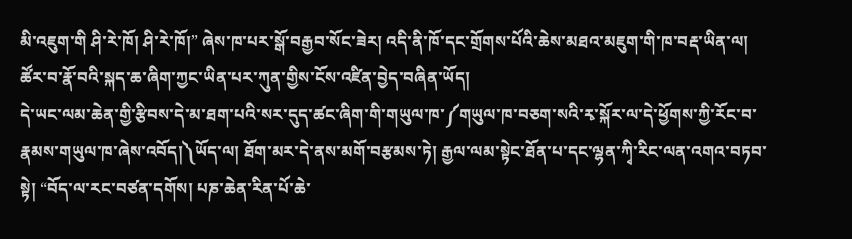མི་འཇུག་གི ཤི་རེ་ཁོ། ཤི་རེ་ཁོ།” ཞེས་ཁ་པར་སྒོ་བརྒྱབ་སོང་ཟེར། འདི་ནི་ཁོ་དང་གྲོགས་པོའི་ཆེས་མཐའ་མཇུག་གི་ཁ་བརྡ་ཡིན་ལ། ཚོར་བ་རྣོ་བའི་སྐད་ཆ་ཞིག་ཀྱང་ཡིན་པར་ཀུན་གྱིས་ངོས་འཛིན་བྱེད་བཞིན་ཡོད།
དེ་ཡང་ལམ་ཆེན་གྱི་རྩིབས་དེ་མ་ཐག་པའི་སར་དུད་ཚང་ཞིག་གི་གཡུལ་ཁ་༼གཡུལ་ཁ་བཅག་སའི་རྭ་སྐོར་ལ་དེ་ཕྱོགས་ཀྱི་རོང་བ་རྣམས་གཡུལ་ཁ་ཞེས་འབོད།༽ཡོད་ལ། ཐོག་མར་དེ་ནས་མགོ་བརྩམས་ཏེ། རྒྱལ་ལམ་སྟེང་ཐོན་པ་དང་ལྷན་ཀྭི་རིང་ལན་འགའ་བཏབ་སྟེ། “བོད་ལ་རང་བཙན་དགོས། པཎ་ཆེན་རིན་པོ་ཆེ་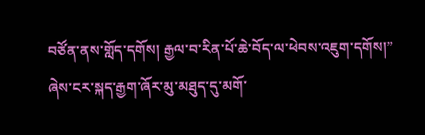བཙོན་ནས་གློད་དགོས། རྒྱལ་བ་རིན་པོ་ཆེ་བོད་ལ་ཕེབས་འཇུག་དགོས།” ཞེས་ངར་སྐད་རྒྱག་ཞོར་མུ་མཐུད་དུ་མགོ་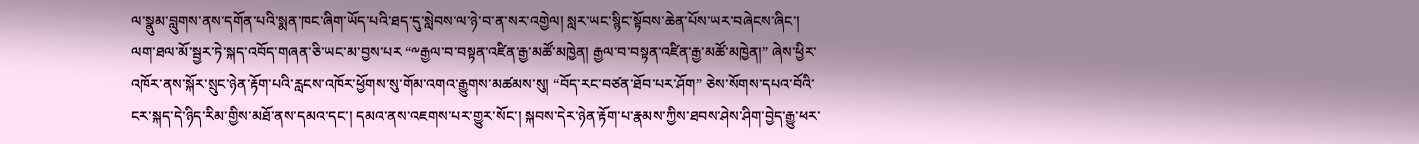ལ་སྣུམ་བླུགས་ནས་དགོན་པའི་སྨན་ཁང་ཞིག་ཡོད་པའི་ཐད་དུ་སླེབས་ལ་ཉེ་བ་ན་སར་འགྱེལ། སླར་ཡང་སྙིང་སྟོབས་ཆེན་པོས་ཡར་བཞེངས་ཞིང་། ལག་ཐལ་མོ་སྦྱར་ཏེ་སྐད་འབོད་གཞན་ཅི་ཡང་མ་བྱས་པར “༸རྒྱལ་བ་བསྟན་འཛིན་རྒྱ་མཚོ་མཁྱེན། རྒྱལ་བ་བསྟན་འཛིན་རྒྱ་མཚོ་མཁྱེན།” ཞེས་ཕྱིར་འཁོར་ནས་སྐོར་སྲུང་ཉེན་རྟོག་པའི་རླངས་འཁོར་ཕྱོགས་སུ་གོམ་འགའ་རྒྱུགས་མཚམས་སུ། “བོད་རང་བཙན་ཐོབ་པར་ཤོག” ཅེས་སོགས་དཔའ་བོའི་ངར་སྐད་དེ་ཉིད་རིམ་གྱིས་མཐོ་ནས་དམའ་དང་། དམའ་ནས་འཇགས་པར་གྱུར་སོང་། སྐབས་དེར་ཉེན་རྟོག་པ་རྣམས་ཀྱིས་ཐབས་ཤེས་ཤིག་བྱེད་རྒྱུ་ཕར་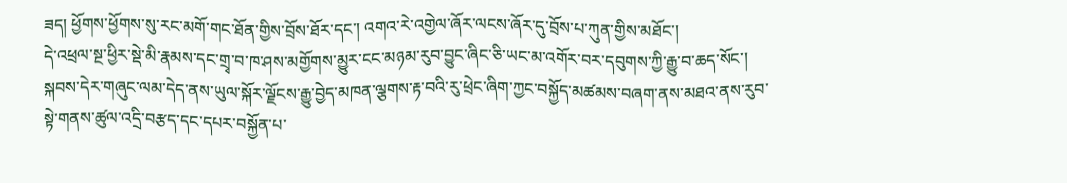ཟད། ཕྱོགས་ཕྱོགས་སུ་རང་མགོ་གང་ཐོན་གྱིས་བྲོས་ཐོར་དང་། འགའ་རེ་འགྱེལ་ཞོར་ལངས་ཞོར་དུ་བྲོས་པ་ཀུན་གྱིས་མཐོང་།
དེ་འཕྲལ་སྔ་ཕྱིར་སྡེ་མི་རྣམས་དང་གྲྭ་བ་ཁ་ཤས་མགྱོགས་མྱུར་ངང་མཉམ་རུབ་བྱུང་ཞིང་ཅི་ཡང་མ་འགོར་བར་དབུགས་ཀྱི་རྒྱུ་བ་ཆད་སོང་། སྐབས་དེར་གཞུང་ལམ་དེད་ནས་ཡུལ་སྐོར་ལྗོངས་རྒྱུ་བྱེད་མཁན་ལྕགས་རྟ་བའི་རུ་ཕྲེང་ཞིག་ཀྱང་བསྐྱོད་མཚམས་བཞག་ནས་མཐའ་ནས་རུབ་སྟེ་གནས་ཚུལ་འདྲི་བརྩད་དང་དཔར་བསྐྱོན་པ་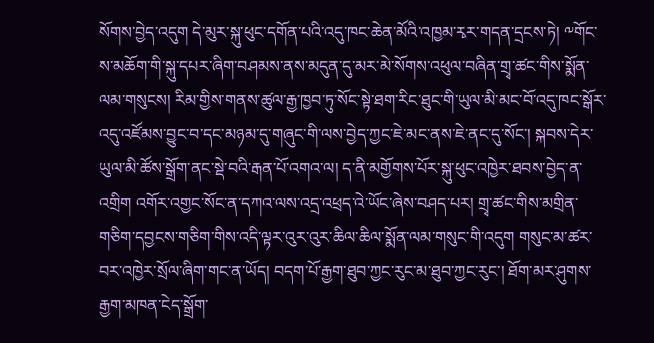སོགས་བྱེད་འདུག དེ་མུར་སྐུ་ཕུང་དགོན་པའི་འདུ་ཁང་ཆེན་མོའི་འཁྱམ་རྭར་གདན་དྲངས་ཏེ། ༸གོང་ས་མཆོག་གི་སྐུ་དཔར་ཞིག་བཤམས་ནས་མདུན་དུ་མར་མེ་སོགས་འཕུལ་བཞིན་གྲྭ་ཚང་གིས་སྨོན་ལམ་གསུངས། རིམ་གྱིས་གནས་ཚུལ་རྒྱ་ཁྱབ་ཏུ་སོང་སྟེ་ཐག་རིང་ཐུང་གི་ཡུལ་མི་མང་བོ་འདུ་ཁང་སྒོར་འདུ་འཛོམས་བྱུང་བ་དང་མཉམ་དུ་གཞུང་གི་ལས་བྱེད་ཀྱང་ཇེ་མང་ནས་ཇེ་ནང་དུ་སོང་། སྐབས་དེར་ཡུལ་མི་ཚོས་སྒྲོག་ནང་སྡེ་བའི་རྒན་པོ་འགའ་ལ། ད་ནི་མགྱོགས་པོར་སྐུ་ཕུང་འཁྱེར་ཐབས་བྱེད་ན་འགྲིག འགོར་འགྱང་སོང་ན་དཀའ་ལས་འདྲ་འཕྲད་འེ་ཡོང་ཞེས་བཤད་པར། གྲྭ་ཚང་གིས་མགྲིན་གཅིག་དབྱངས་གཅིག་གིས་འདི་ལྟར་འུར་འུར་ཆིལ་ཆིལ་སྨོན་ལམ་གསུང་གི་འདུག གསུང་མ་ཚར་བར་འཁྱེར་སྲོལ་ཞིག་གང་ན་ཡོད། བདག་པོ་རྒྱག་ཐུབ་ཀྱང་རུང་མ་ཐུབ་ཀྱང་རུང་། ཐོག་མར་ཤུགས་རྒྱག་མཁན་ངེད་སྒྲོག་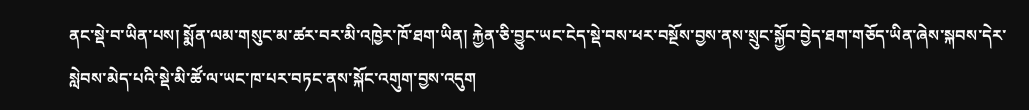ནང་སྡེ་བ་ཡིན་པས། སྨོན་ལམ་གསུང་མ་ཚར་བར་མི་འཁྱེར་ཁོ་ཐག་ཡིན། རྐྱེན་ཅི་བྱུང་ཡང་ངེད་སྡེ་བས་ཕར་བསྔོས་བྱས་ནས་སྲུང་སྐྱོབ་བྱེད་ཐག་གཅོད་ཡིན་ཞེས་སྐབས་དེར་སླེབས་མེད་པའི་སྡེ་མི་ཚོ་ལ་ཡང་ཁ་པར་བཏང་ནས་སྐོང་འགུག་བྱས་འདུག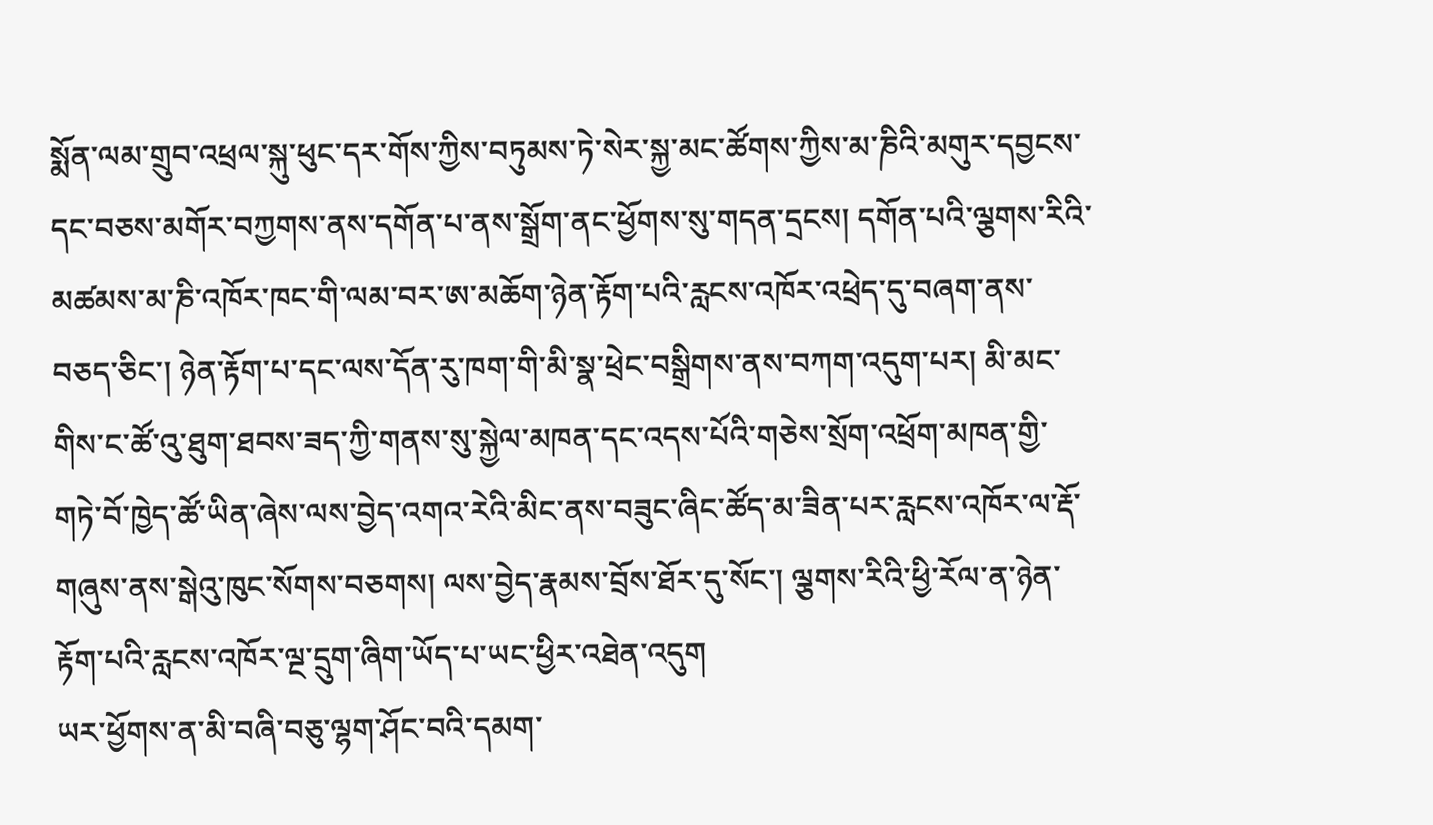སྨོན་ལམ་གྲུབ་འཕྲལ་སྐུ་ཕུང་དར་གོས་ཀྱིས་བཏུམས་ཏེ་སེར་སྐྱ་མང་ཚོགས་ཀྱིས་མ་ཎིའི་མགུར་དབྱངས་དང་བཅས་མགོར་བཀྱགས་ནས་དགོན་པ་ནས་སྒྲོག་ནང་ཕྱོགས་སུ་གདན་དྲངས། དགོན་པའི་ལྕགས་རིའི་མཚམས་མ་ཎི་འཁོར་ཁང་གི་ལམ་བར་ཨ་མཆོག་ཉེན་རྟོག་པའི་རླངས་འཁོར་འཕྲེད་དུ་བཞག་ནས་བཅད་ཅིང་། ཉེན་རྟོག་པ་དང་ལས་དོན་རུ་ཁག་གི་མི་སྣ་ཕྲེང་བསྒྲིགས་ནས་བཀག་འདུག་པར། མི་མང་གིས་ང་ཚོ་འུ་ཐུག་ཐབས་ཟད་ཀྱི་གནས་སུ་སྐྱེལ་མཁན་དང་འདས་པོའི་གཅེས་སྲོག་འཕྲོག་མཁན་གྱི་གཏེ་བོ་ཁྱེད་ཚོ་ཡིན་ཞེས་ལས་བྱེད་འགའ་རེའི་མིང་ནས་བཟུང་ཞིང་ཚོད་མ་ཟིན་པར་རླངས་འཁོར་ལ་རྡོ་གཞུས་ནས་སྒེའུ་ཁུང་སོགས་བཅགས། ལས་བྱེད་རྣམས་བྲོས་ཐོར་དུ་སོང་། ལྕགས་རིའི་ཕྱི་རོལ་ན་ཉེན་རྟོག་པའི་རླངས་འཁོར་ལྔ་དྲུག་ཞིག་ཡོད་པ་ཡང་ཕྱིར་འཐེན་འདུག
ཡར་ཕྱོགས་ན་མི་བཞི་བཅུ་ལྷག་ཤོང་བའི་དམག་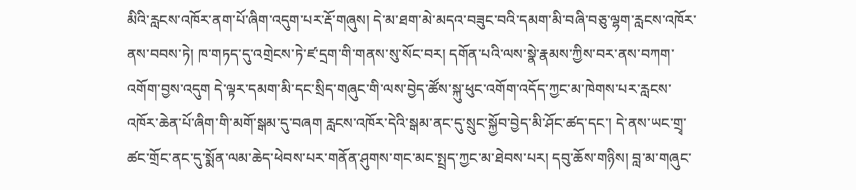མིའི་རླངས་འཁོར་ནག་པོ་ཞིག་འདུག་པར་རྡོ་གཞུས། དེ་མ་ཐག་མེ་མདའ་བཟུང་བའི་དམག་མི་བཞི་བཅུ་ལྷག་རླངས་འཁོར་ནས་བབས་ཏེ། ཁ་གཏད་དུ་འགྲེངས་ཏེ་ཛ་དྲག་གི་གནས་སུ་སོང་བར། དགོན་པའི་ལས་སྣེ་རྣམས་ཀྱིས་བར་ནས་བཀག་འགོག་བྱས་འདུག དེ་ལྟར་དམག་མི་དང་སྲིད་གཞུང་གི་ལས་བྱེད་ཚོས་སྐུ་ཕུང་འགོག་འདོད་ཀྱང་མ་ཁེགས་པར་རླངས་འཁོར་ཆེན་པོ་ཞིག་གི་མགོ་སྒམ་དུ་བཞག རླངས་འཁོར་དེའི་སྒམ་ནང་དུ་སྲུང་སྐྱོབ་བྱེད་མི་ཤོང་ཚད་དང་། དེ་ནས་ཡང་གྲྭ་ཚང་གྲོང་ནང་དུ་སྨོན་ལམ་ཆེད་ཕེབས་པར་གནོན་ཤུགས་གང་མང་སྤྲད་ཀྱང་མ་ཐེབས་པར། དབུ་ཆོས་གཉིས། བླ་མ་གཞུང་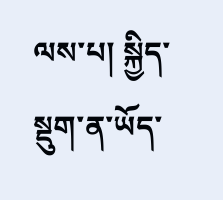ལས་པ། སྐྱིད་སྡུག་ན་ཡོད་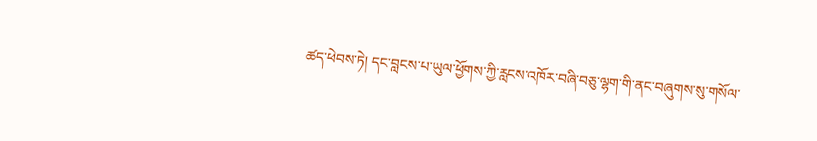ཚད་ཕེབས་ཏེ། དང་བླངས་པ་ཡུལ་ཕྱོགས་ཀྱི་རླངས་འཁོར་བཞི་བཅུ་ལྷག་གི་ནང་བཞུགས་སུ་གསོལ་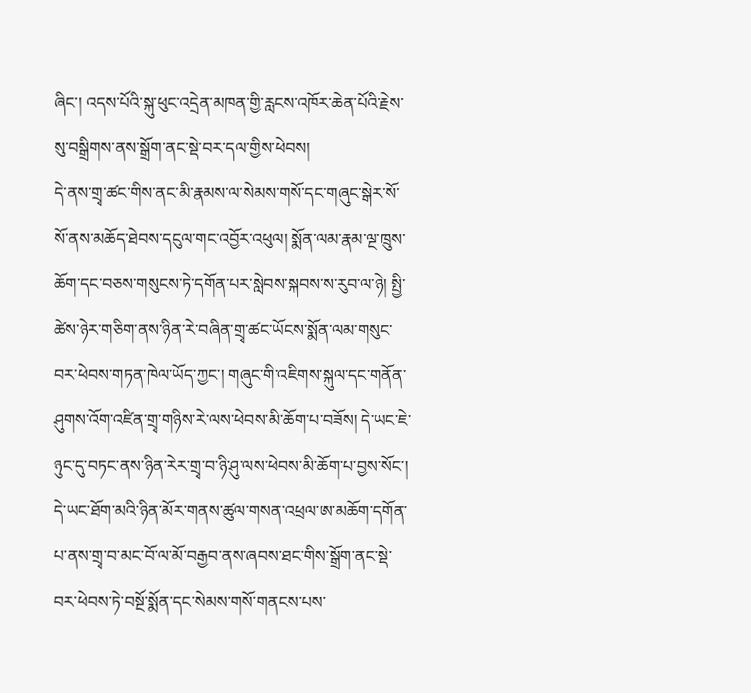ཞིང་། འདས་པོའི་སྐུ་ཕུང་འདྲེན་མཁན་གྱི་རླངས་འཁོར་ཆེན་པོའི་རྗེས་སུ་བསྒྲིགས་ནས་སྒྲོག་ནང་སྡེ་བར་དལ་གྱིས་ཕེབས།
དེ་ནས་གྲྭ་ཚང་གིས་ནང་མི་རྣམས་ལ་སེམས་གསོ་དང་གཞུང་སྒེར་སོ་སོ་ནས་མཆོད་ཐེབས་དངུལ་གང་འབྱོར་འཕུལ། སྨོན་ལམ་རྣམ་ལྔ་ཁྲུས་ཆོག་དང་བཅས་གསུངས་ཏེ་དགོན་པར་སླེབས་སྐབས་ས་རུབ་ལ་ཉེ། སྤྱི་ཚེས་ཉེར་གཅིག་ནས་ཉིན་རེ་བཞིན་གྲྭ་ཚང་ཡོངས་སྨོན་ལམ་གསུང་བར་ཕེབས་གཏན་ཁེལ་ཡོད་ཀྱང་། གཞུང་གི་འཇིགས་སྐུལ་དང་གནོན་ཤུགས་འོག་འཛིན་གྲྭ་གཉིས་རེ་ལས་ཕེབས་མི་ཆོག་པ་བཟོས། དེ་ཡང་ཇེ་ཉུང་དུ་བཏང་ནས་ཉིན་རེར་གྲྭ་བ་ཉི་ཤུ་ལས་ཕེབས་མི་ཆོག་པ་བྱས་སོང་། དེ་ཡང་ཐོག་མའི་ཉིན་མོར་གནས་ཚུལ་གསན་འཕྲལ་ཨ་མཆོག་དགོན་པ་ནས་གྲྭ་བ་མང་བོ་ལ་མོ་བརྒྱབ་ནས་ཞབས་ཐང་གིས་སྒྲོག་ནང་སྡེ་བར་ཕེབས་ཏེ་བསྔོ་སྨོན་དང་སེམས་གསོ་གནངས་པས་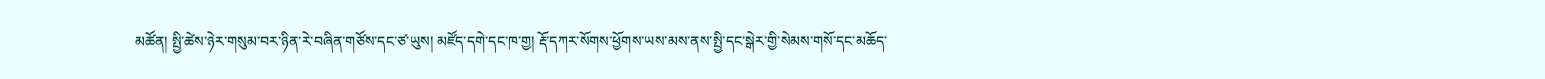མཚོན། སྤྱི་ཚེས་ཉེར་གསུམ་བར་ཉིན་རེ་བཞིན་གཙོས་དང་ཙ་ཡུས། མཛོད་དགེ་དང་ཁ་གྱ། རྡོ་དཀར་སོགས་ཕྱོགས་ཡས་མས་ནས་སྤྱི་དང་སྒེར་གྱི་སེམས་གསོ་དང་མཆོད་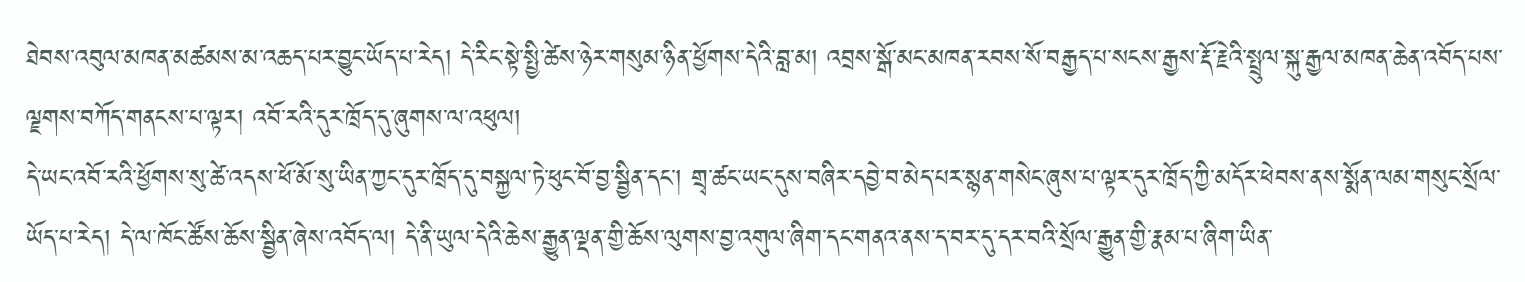ཐེབས་འབུལ་མཁན་མཚམས་མ་འཆད་པར་བྱུང་ཡོད་པ་རེད། དེ་རིང་སྟེ་སྤྱི་ཚེས་ཉེར་གསུམ་ཉིན་ཕྱོགས་དེའི་བླ་མ། འབྲས་སྒོ་མང་མཁན་རབས་སོ་བརྒྱད་པ་སངས་རྒྱས་རྡོ་རྗེའི་སྤྲུལ་སྐུ་རྒྱལ་མཁན་ཆེན་འབོད་པས་ལྗགས་བཀོད་གནངས་པ་ལྟར། འབོ་རའི་དུར་ཁྲོད་དུ་ཞུགས་ལ་འཕུལ།
དེ་ཡང་འབོ་རའི་ཕྱོགས་སུ་ཚེ་འདས་ཕོ་མོ་སུ་ཡིན་ཀྱང་དུར་ཁྲོད་དུ་བསྐྱལ་ཏེ་ཕུང་བོ་བྱ་སྦྱིན་དང་། གྲྭ་ཚང་ཡང་དུས་བཞིར་དབྱེ་བ་མེད་པར་སྙན་གསེང་ཞུས་པ་ལྟར་དུར་ཁྲོད་ཀྱི་མདོར་ཕེབས་ནས་སྨོན་ལམ་གསུང་སྲོལ་ཡོད་པ་རེད། དེ་ལ་ཁོང་ཚོས་ཆོས་སྦྱིན་ཞེས་འབོད་ལ། དེ་ནི་ཡུལ་དེའི་ཆེས་རྒྱུན་ལྡན་གྱི་ཆོས་ལུགས་བྱ་འགུལ་ཞིག་དང་གནའ་ནས་ད་བར་དུ་དར་བའི་སྲོལ་རྒྱུན་གྱི་རྣམ་པ་ཞིག་ཡིན་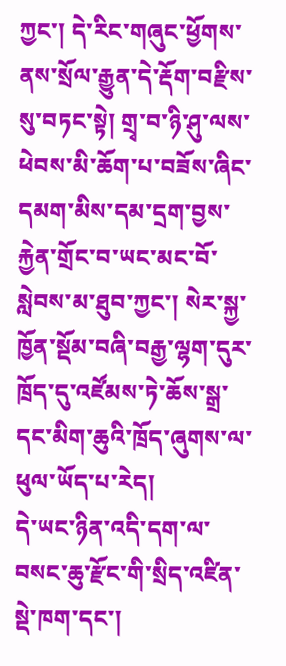ཀྱང་། དེ་རིང་གཞུང་ཕྱོགས་ནས་སྲོལ་རྒྱུན་དེ་རྡོག་བརྫིས་སུ་བཏང་སྟེ། གྲྭ་བ་ཉི་ཤུ་ལས་ཕེབས་མི་ཆོག་པ་བཟོས་ཞིང་དམག་མིས་དམ་དྲག་བྱས་རྐྱེན་གྲོང་བ་ཡང་མང་བོ་སླེབས་མ་ཐུབ་ཀྱང་། སེར་སྐྱ་ཁྱོན་སྡོམ་བཞི་བརྒྱ་ལྷག་དུར་ཁྲོད་དུ་འཛོམས་ཏེ་ཆོས་སྒྲ་དང་མིག་ཆུའི་ཁྲོད་ཞུགས་ལ་ཕུལ་ཡོད་པ་རེད།
དེ་ཡང་ཉིན་འདི་དག་ལ་བསང་ཆུ་རྫོང་གི་སྲིད་འཛིན་སྡེ་ཁག་དང་།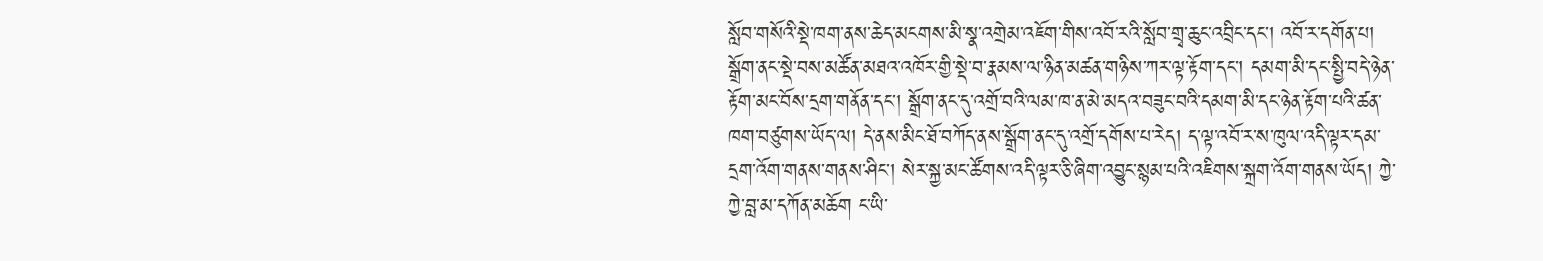སློབ་གསོའི་སྡེ་ཁག་ནས་ཆེད་མངགས་མི་སྣ་འགྲེམ་འཇོག་གིས་འབོ་རའི་སློབ་གྲྭ་ཆུང་འབྲིང་དང་། འབོ་ར་དགོན་པ། སྒྲོག་ནང་སྡེ་བས་མཚོན་མཐའ་འཁོར་གྱི་སྡེ་བ་རྣམས་ལ་ཉིན་མཚན་གཉིས་ཀར་ལྟ་རྟོག་དང་། དམག་མི་དང་སྤྱི་བདེ་ཉེན་རྟོག་མང་བོས་དྲག་གནོན་དང་། སྒྲོག་ནང་དུ་འགྲོ་བའི་ལམ་ཁ་ན་མེ་མདའ་བཟུང་བའི་དམག་མི་དང་ཉེན་རྟོག་པའི་ཚན་ཁག་བཙུགས་ཡོད་ལ། དེ་ནས་མིང་ཐོ་བཀོད་ནས་སྒྲོག་ནང་དུ་འགྲོ་དགོས་པ་རེད། ད་ལྟ་འབོ་ར་ས་ཁུལ་འདི་ལྟར་དམ་དྲག་འོག་གནས་གནས་ཤིང་། སེར་སྐྱ་མང་ཚོགས་འདི་ལྟར་ཅི་ཞིག་འབྱུང་སྙམ་པའི་འཇིགས་སྐྲག་འོག་གནས་ཡོད། ཀྱེ་ཀྱེ་བླ་མ་དཀོན་མཆོག ང་ཡི་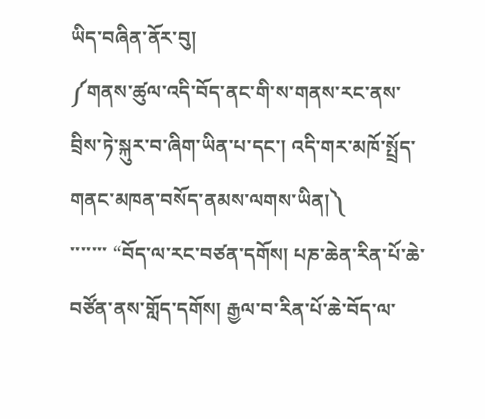ཡིད་བཞིན་ནོར་བུ།
༼གནས་ཚུལ་འདི་བོད་ནང་གི་ས་གནས་རང་ནས་བྲིས་ཏེ་སྐུར་བ་ཞིག་ཡིན་པ་དང་། འདི་གར་མཁོ་སྤྲོད་གནང་མཁན་བསོད་ནམས་ལགས་ཡིན།༽
་་་་་་་ “བོད་ལ་རང་བཙན་དགོས། པཎ་ཆེན་རིན་པོ་ཆེ་བཙོན་ནས་གློད་དགོས། རྒྱལ་བ་རིན་པོ་ཆེ་བོད་ལ་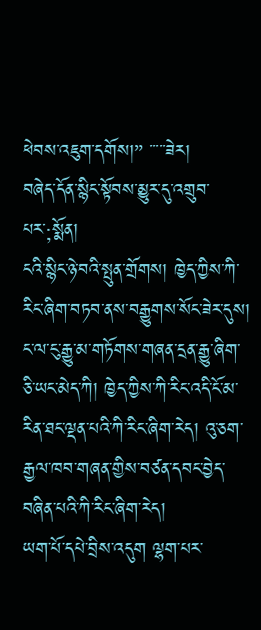ཕེབས་འཇུག་དགོས།” ་་་་་ཟེར།
བཞེད་དོན་སྙིང་སྟོབས་མྱུར་དུ་འགྲུབ་པར་;སྨོན།
ངའི་སྙིང་ཉེ་བའི་སྤུན་གྲོགས། ཁྱེད་ཀྱིས་ཀི་རིང་ཞིག་བཏབ་ནས་བརྒྱུགས་སོང་ཟེར་དུས། ང་ལ་ངུ་རྒྱུ་མ་གཏོགས་གཞན་དྲན་རྒྱུ་ཞིག་ཅི་ཡང་མེད་ཀི། ཁྱེད་ཀྱིས་ཀི་རིང་འདི་ངོ་མ་རིན་ཐང་ལྡན་པའི་ཀི་རིང་ཞིག་རེད། འུ་ཅག་རྒྱལ་ཁབ་གཞན་གྱིས་བཙན་དབང་བྱེད་བཞིན་པའི་ཀི་རིང་ཞིག་རེད།
ཡག་པོ་དཔེ་བྲིས་འདུག ལྷག་པར་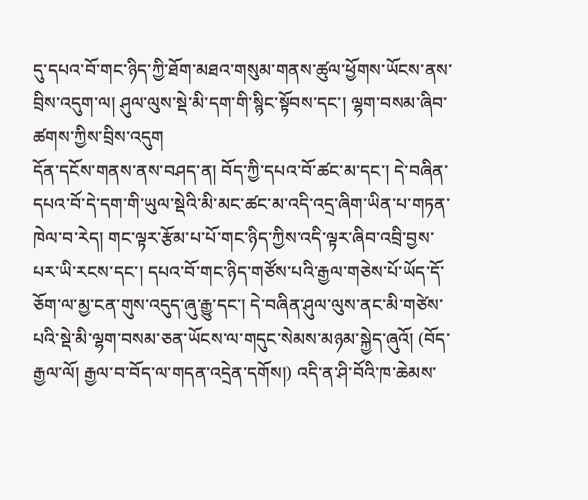དུ་དཔའ་བོ་གང་ཉིད་ཀྱི་ཐོག་མཐའ་གསུམ་གནས་ཚུལ་ཕྱོགས་ཡོངས་ནས་བྲིས་འདུག་ལ། ཤུལ་ལུས་སྡེ་མི་དག་གི་སྙིང་སྟོབས་དང་། ལྷག་བསམ་ཞིབ་ཚགས་ཀྱིས་བྲིས་འདུག
དོན་དངོས་གནས་ནས་བཤད་ན། བོད་ཀྱི་དཔའ་བོ་ཚང་མ་དང་། དེ་བཞིན་དཔའ་བོ་དེ་དག་གི་ཡུལ་སྡེའི་མི་མང་ཚང་མ་འདི་འདྲ་ཞིག་ཡིན་པ་གཏན་ཁེལ་བ་རེད། གང་ལྟར་རྩོམ་པ་པོ་གང་ཉིད་ཀྱིས་འདི་ལྟར་ཞིབ་འབྲི་བྱས་པར་ཡི་རངས་དང་། དཔའ་བོ་གང་ཉིད་གཙོས་པའི་རྒྱལ་གཅེས་པོ་ཡོད་དོ་ཅོག་ལ་མྱ་ངན་གུས་འདུད་ཞུ་རྒྱུ་དང་། དེ་བཞིན་ཤུལ་ལུས་ནང་མི་གཙེས་པའི་སྡེ་མི་ལྷག་བསམ་ཅན་ཡོངས་ལ་གདུང་སེམས་མཉམ་སྐྱེད་ཞུའོ། (བོད་རྒྱལ་ལོ། རྒྱལ་བ་བོད་ལ་གདན་འདྲེན་དགོས།) འདི་ན་ཤི་བོའི་ཁ་ཆེམས་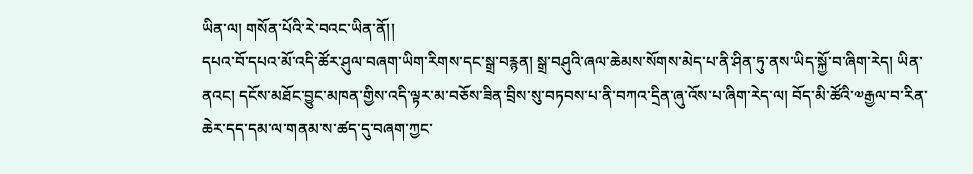ཡིན་ལ། གསོན་པོའི་རེ་བའང་ཡིན་ནོ།།
དཔའ་བོ་དཔའ་མོ་འདི་ཚོར་ཤུལ་བཞག་ཡིག་རིགས་དང་སྒྲ་བརྙན། སྒྲ་བཤུའི་ཞལ་ཆེམས་སོགས་མེད་པ་ནི་ཤིན་ཏུ་ནས་ཡིད་སྐྱོ་བ་ཞིག་རེད། ཡིན་ནའང། དངོས་མཐོང་བྱུང་མཁན་གྱིས་འདི་ལྟར་མ་བཅོས་ཟིན་བྲིས་སུ་བཏབས་པ་ནི་བཀའ་དྲིན་ཞུ་འོས་པ་ཞིག་རེད་ལ། བོད་མི་ཚོའི་༧རྒྱལ་བ་རིན་ཆེར་དད་དམ་ལ་གནམ་ས་ཚད་དུ་བཞག་ཀྱང་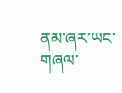ནམ་ཞར་ཡང་གཞལ་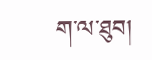ག་ལ་ཐུབ།